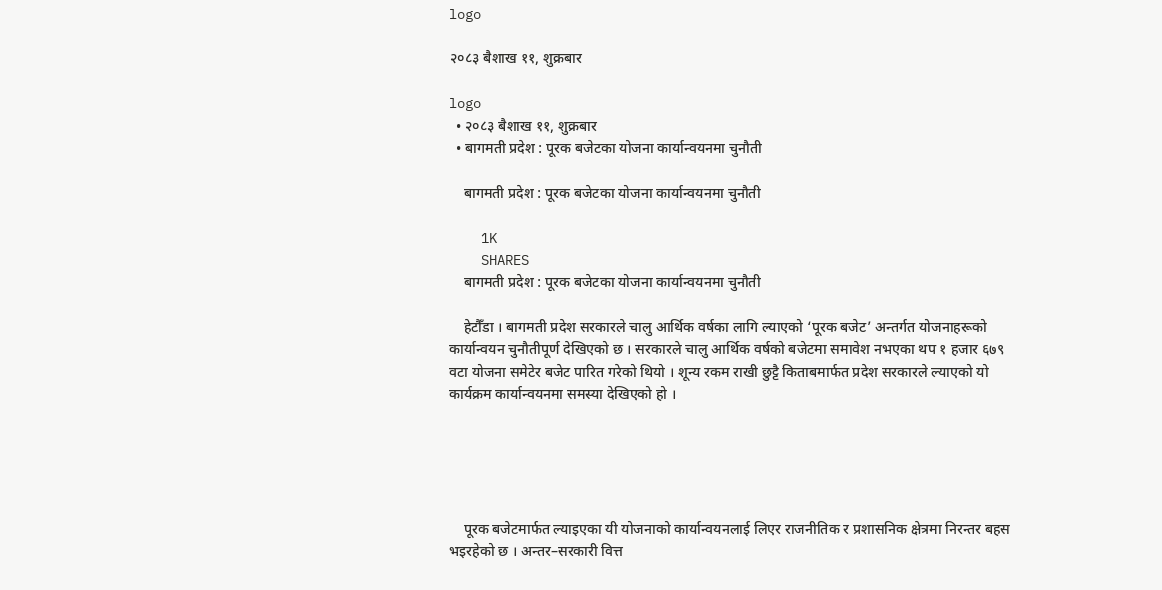logo

२०८३ बैशाख ११, शुक्रबार

logo
  • २०८३ बैशाख ११, शुक्रबार
  • बागमती प्रदेश : पूरक बजेटका योजना कार्यान्वयनमा चुनौती

    बागमती प्रदेश : पूरक बजेटका योजना कार्यान्वयनमा चुनौती

    1K
    SHARES
    बागमती प्रदेश : पूरक बजेटका योजना कार्यान्वयनमा चुनौती

    हेटौँडा । बागमती प्रदेश सरकारले चालु आर्थिक वर्षका लागि ल्याएको ‘पूरक बजेट’ अन्तर्गत योजनाहरूको कार्यान्वयन चुनौतीपूर्ण देखिएको छ । सरकारले चालु आर्थिक वर्षको बजेटमा समावेश नभएका थप १ हजार ६७९ वटा योजना समेटेर बजेट पारित गरेको थियो । शून्य रकम राखी छुट्टै किताबमार्फत प्रदेश सरकारले ल्याएको यो कार्यक्रम कार्यान्वयनमा समस्या देखिएको हो ।





    पूरक बजेटमार्फत ल्याइएका यी योजनाको कार्यान्वयनलाई लिएर राजनीतिक र प्रशासनिक क्षेत्रमा निरन्तर बहस भइरहेको छ । अन्तर–सरकारी वित्त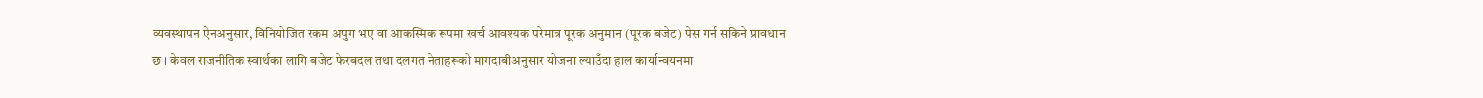व्यवस्थापन ऐनअनुसार, विनियोजित रकम अपुग भए वा आकस्मिक रूपमा खर्च आवश्यक परेमात्र पूरक अनुमान (पूरक बजेट) पेस गर्न सकिने प्रावधान छ । केवल राजनीतिक स्वार्थका लागि बजेट फेरबदल तथा दलगत नेताहरूको मागदाबीअनुसार योजना ल्याउँदा हाल कार्यान्वयनमा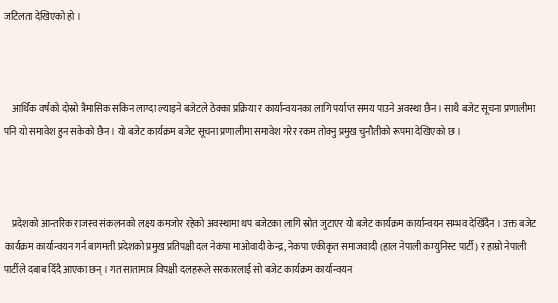जटिलता देखिएको हो ।



    आर्थिक वर्षको दोस्रो त्रैमासिक सकिन लाग्दा ल्याइने बजेटले ठेक्का प्रक्रिया र कार्यान्वयनका लागि पर्याप्त समय पाउने अवस्था छैन । साथै बजेट सूचना प्रणालीमा पनि यो समावेश हुन सकेको छैन । यो बजेट कार्यक्रम बजेट सूचना प्रणालीमा समावेश गरेर रकम तोक्नु प्रमुख चुनौतीको रूपमा देखिएको छ ।



    प्रदेशको आन्तरिक राजस्व संकलनको लक्ष्य कमजोर रहेको अवस्थामा थप बजेटका लागि स्रोत जुटाएर यो बजेट कार्यक्रम कार्यान्वयन सम्भव देखिँदैन । उक्त बजेट कार्यक्रम कार्यान्वयन गर्न बागमती प्रदेशको प्रमुख प्रतिपक्षी दल नेकपा माओवादी केन्द्र, नेकपा एकीकृत समाजवादी (हाल नेपाली कम्युनिस्ट पार्टी) र हाम्रो नेपाली पार्टीले दबाब दिँदै आएका छन् । गत सातामात्र विपक्षी दलहरूले सरकारलाई सो बजेट कार्यक्रम कार्यान्वयन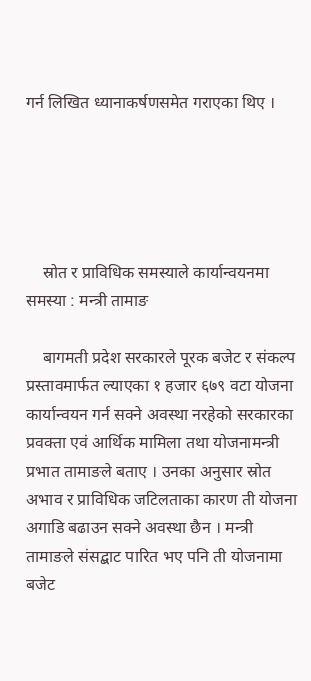गर्न लिखित ध्यानाकर्षणसमेत गराएका थिए ।





    स्रोत र प्राविधिक समस्याले कार्यान्वयनमा समस्या : मन्त्री तामाङ

    बागमती प्रदेश सरकारले पूरक बजेट र संकल्प प्रस्तावमार्फत ल्याएका १ हजार ६७९ वटा योजना कार्यान्वयन गर्न सक्ने अवस्था नरहेको सरकारका प्रवक्ता एवं आर्थिक मामिला तथा योजनामन्त्री प्रभात तामाङले बताए । उनका अनुसार स्रोत अभाव र प्राविधिक जटिलताका कारण ती योजना अगाडि बढाउन सक्ने अवस्था छैन । मन्त्री तामाङले संसद्बाट पारित भए पनि ती योजनामा बजेट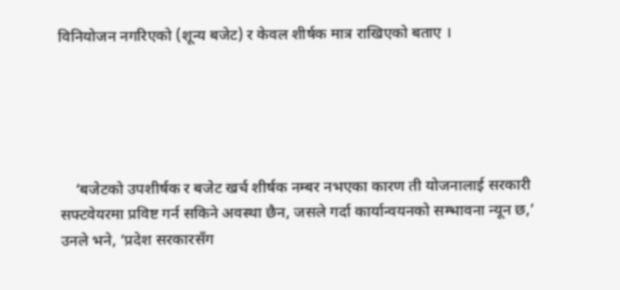विनियोजन नगरिएको (शून्य बजेट) र केवल शीर्षक मात्र राखिएको बताए ।





    ‘बजेटको उपशीर्षक र बजेट खर्च शीर्षक नम्बर नभएका कारण ती योजनालाई सरकारी सफ्टवेयरमा प्रविष्ट गर्न सकिने अवस्था छैन, जसले गर्दा कार्यान्वयनको सम्भावना न्यून छ,’ उनले भने, ‘प्रदेश सरकारसँग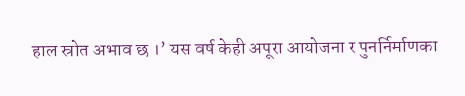हाल स्रोत अभाव छ ।’ यस वर्ष केही अपूरा आयोजना र पुनर्निर्माणका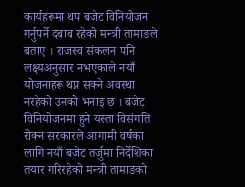कार्यहरूमा थप बजेट विनियोजन गर्नुपर्ने दबाब रहेको मन्त्री तामाङले बताए । राजस्व संकलन पनि लक्ष्यअनुसार नभएकाले नयाँ योजनाहरू थप्न सक्ने अवस्था नरहेको उनको भनाइ छ । बजेट विनियोजनमा हुने यस्ता विसंगति रोक्न सरकारले आगामी वर्षका लागि नयाँ बजेट तर्जुमा निर्देशिका तयार गरिरहेको मन्त्री तामाङको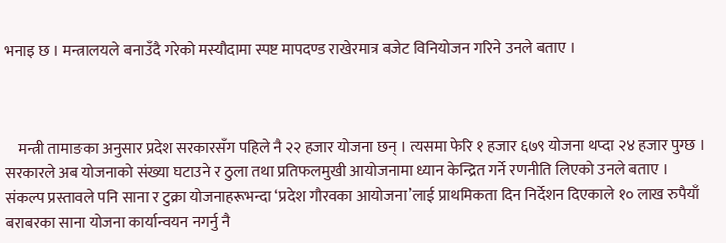भनाइ छ । मन्त्रालयले बनाउँदै गरेको मस्यौदामा स्पष्ट मापदण्ड राखेरमात्र बजेट विनियोजन गरिने उनले बताए ।



    मन्त्री तामाङका अनुसार प्रदेश सरकारसँग पहिले नै २२ हजार योजना छन् । त्यसमा फेरि १ हजार ६७९ योजना थप्दा २४ हजार पुग्छ । सरकारले अब योजनाको संख्या घटाउने र ठुला तथा प्रतिफलमुखी आयोजनामा ध्यान केन्द्रित गर्ने रणनीति लिएको उनले बताए । संकल्प प्रस्तावले पनि साना र टुक्रा योजनाहरूभन्दा ‘प्रदेश गौरवका आयोजना’लाई प्राथमिकता दिन निर्देशन दिएकाले १० लाख रुपैयाँ बराबरका साना योजना कार्यान्वयन नगर्नु नै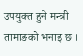उपयुक्त हुने मन्त्री तामाङको भनाइ छ ।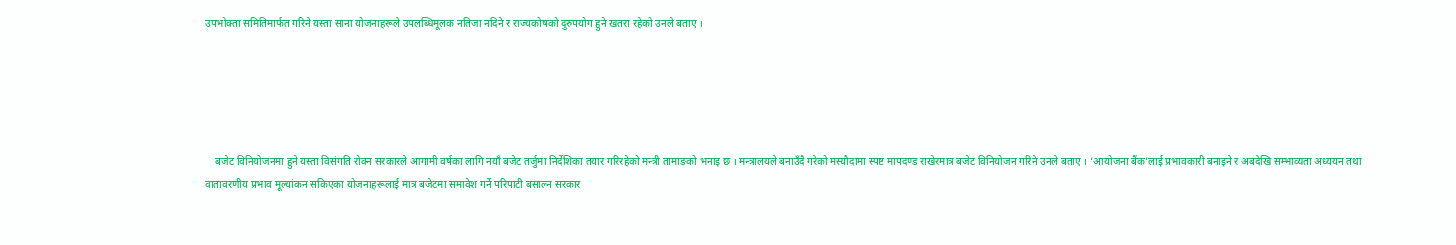उपभोक्ता समितिमार्फत गरिने यस्ता साना योजनाहरूले उपलब्धिमूलक नतिजा नदिने र राज्यकोषको दुरुपयोग हुने खतरा रहेको उनले बताए ।





    बजेट विनियोजनमा हुने यस्ता विसंगति रोक्न सरकारले आगामी वर्षका लागि नयाँ बजेट तर्जुमा निर्देशिका तयार गरिरहेको मन्त्री तामाङको भनाइ छ । मन्त्रालयले बनाउँदै गरेको मस्यौदामा स्पष्ट मापदण्ड राखेरमात्र बजेट विनियोजन गरिने उनले बताए । ‘आयोजना बैंक’लाई प्रभावकारी बनाइने र अबदेखि सम्भाव्यता अध्ययन तथा वातावरणीय प्रभाव मूल्यांकन सकिएका योजनाहरूलाई मात्र बजेटमा समावेश गर्ने परिपाटी बसाल्न सरकार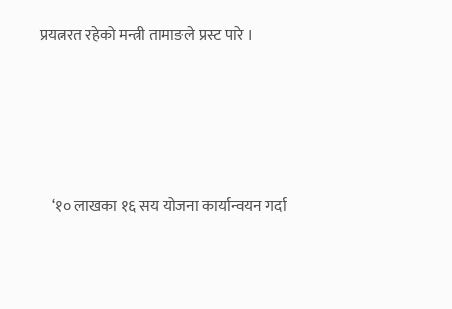प्रयत्नरत रहेको मन्त्री तामाङले प्रस्ट पारे ।





    ‘१० लाखका १६ सय योजना कार्यान्वयन गर्दा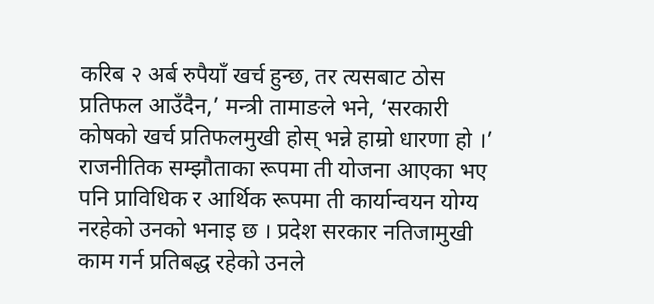करिब २ अर्ब रुपैयाँ खर्च हुन्छ, तर त्यसबाट ठोस प्रतिफल आउँदैन,’ मन्त्री तामाङले भने, ‘सरकारी कोषको खर्च प्रतिफलमुखी होस् भन्ने हाम्रो धारणा हो ।’ राजनीतिक सम्झौताका रूपमा ती योजना आएका भए पनि प्राविधिक र आर्थिक रूपमा ती कार्यान्वयन योग्य नरहेको उनको भनाइ छ । प्रदेश सरकार नतिजामुखी काम गर्न प्रतिबद्ध रहेको उनले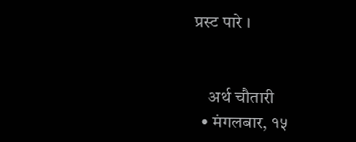प्रस्ट पारे ।


    अर्थ चौतारी
  • मंगलबार, १५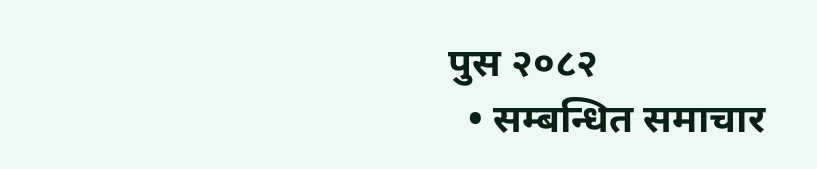पुस २०८२
  • सम्बन्धित समाचार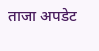ताजा अपडेट